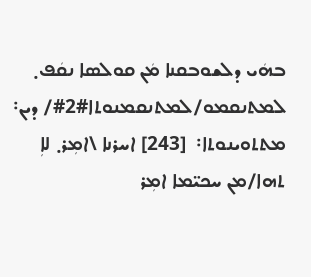ܒܗܿܝ ܕܠܫܘܒܩܢܐ ܡܿܢ ܩܘܠܣܐ ܢܩܿܦ܂ ܠܡܬܢܩܡܘ/ܠܡܬܢܩܡܢܘܬܐ#2#/ ܕܝܢ܃  ܡܬܬܘܝܢܘܬܐ܃  ‍[243] ܐܚܪܢܐ \ܐܡܼܪ܂ ܠܐܼ ܬܗܐ/ܡܢ ܚܟܝ̈ܡܐ ܐܡܼܪ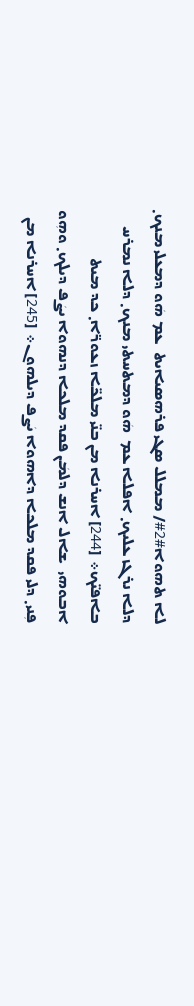ܠܐ ܬܗܘܐ#2#/ ܡܡܠܠ ܣܓܝ ܦܪܗܣܝܐܝܬ  ܥܡ ܗܿܘ ܕܡܥܠܝ ܡܢܟ܂ ܕܠܐ ܢܪܓܙ ܥܠܝܟ܂ ܐܦܠܐ ܥܡ  ܗܿܘ ܕܡܬܚܬܝ ܡܢܟ܂ ܕܠܐ ܢܡܪܚ ܒܐܦܝ̈ܟ܀  ‍[244] ܐܚܪܢܐ ܡܢ ܒܢ̈ܝ ܡܠܟ̈ܐ ܙܥܘܪ̈ܐ܂ ܟܕ ܡܝܬ ܐܒܘܗܝ  ܫܐܠ ܐܢܫ ܕܠܡܿܢ ܦܩܕ ܡܠܟܐ ܕܢܗܘܐ ܝܨܿܦ ܕܝܠܟ܂ ܘܗܼܘ  ܦܼܢܝ܂ ܕܠܝ ܦܩܕ ܡܠܟܐ ܕܐܗܘܐ ܝܿܨܦ ܕܝܠܗܘܢ܀  ‍[245] ܐܚܪܢܐ ܡܢ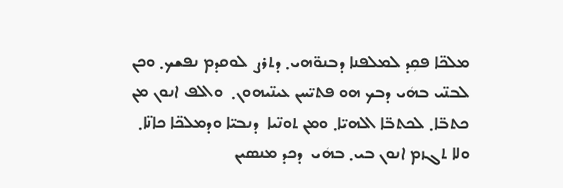ܡܠܟ̈ܐ ܦܩܼܕ ܠܡܠܦܢܐ ܕܒܢܘ̈ܗܝ܂ ܕܬܪܨ  ܠܘܩܕܡ ܢܦܫܟ܂ ܘܟܢ ܠܒܢ̈ܝ ܒܗܿܝ ܕܒܟ ܗܘ ܦܬܝ̈ܚܢ ܥܝܢ̈ܝܗܘܢ܂  ܘܐܠܦ ܐܢܘܢ ܡܢ ܟܬܒ̈ܐ܂ ܠܟܬܒ̈ܐ ܐܠܗܝ̈ܐ܂ ܘܡܢ ܬܘܢ̈ܝܐ  ܕܢܒܝ̈ܐ ܘܕܡܠܟ̈ܐ ܟܐܢ̈ܐ܂ ܘܠܐ ܬܓܙܡ ܐܢܘܢ ܒܝ܂ ܒܗܿܝ  ܕܟܕ ܡܢܣܝܢ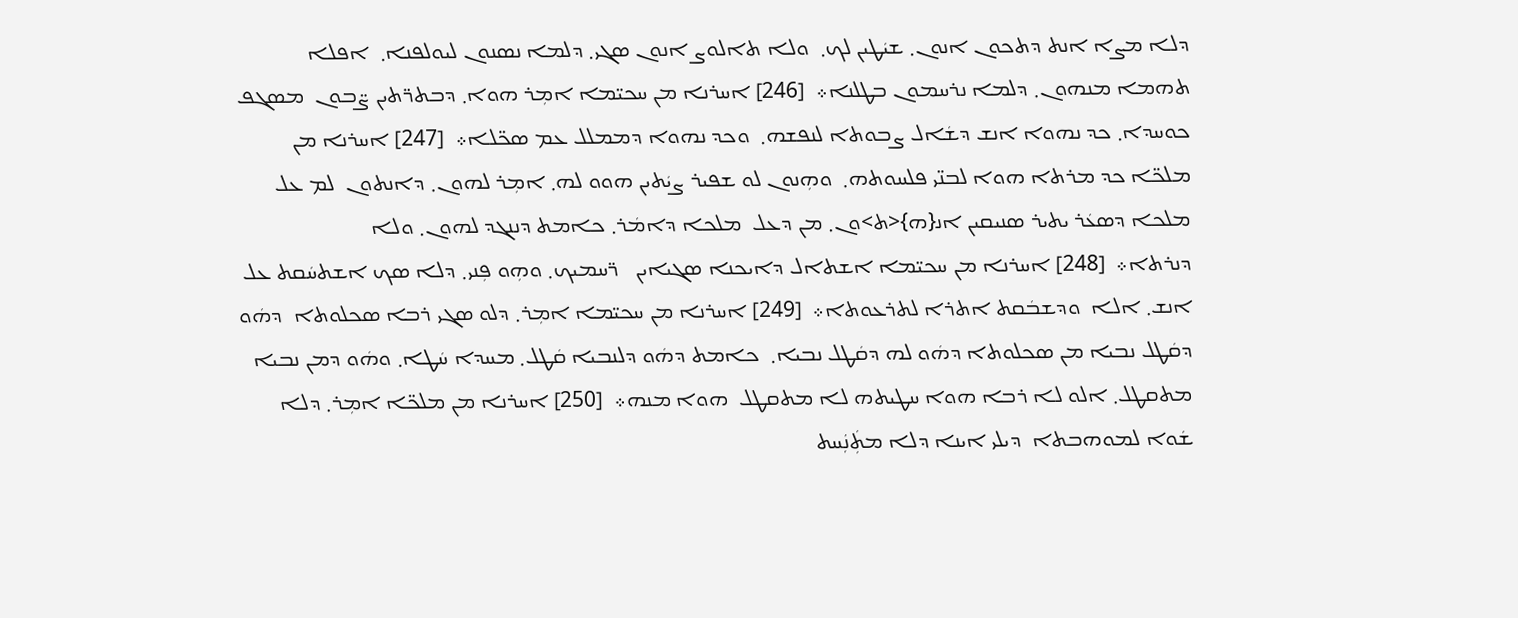ܕܠܐ ܡܨܐ ܐܢܬ ܕܬܟܘܢ ܐܢܘܢ܂ ܫܝܿܛܝܢ ܠܟ܂  ܘܠܐ ܬܐܠܘܨ ܐܢܘܢ ܣܓܝ܂ ܕܠܡܐ ܢܣܢܘܢ ܠܝܘܠܦܢܐ܂  ܐܦܠܐ ܬܗܡܐ ܡܢܗܘܢ܂ ܕܠܡܐ ܢܪܚܡܘܢ ܒܛܠܢܐ܀  ‍[246] ܐܚܪܢܐ ܡܢ ܚܟܝ̈ܡܐ ܐܡܼܪ ܗܘܐ܂ ܕܒܬܪ̈ܬܝܢ ܨ̈ܒܘܢ  ܡܣܓܦ ܟܘܚܕܐ܂ ܟܕ ܢܗܘܐ ܐܢܫ ܕܫܿܐܠ ܨܒܘܬܐ ܠܢܦܫܗ܂  ܘܟܕ ܢܗܘܐ ܕܡܡܠܠ ܥܡ ܣܟ̈ܠܐ܀  ‍[247] ܐܚܪܢܐ ܡܢ ܡܠܟ̈ܐ ܟܕ ܡܪܬܐ ܗܘܐ ܠܒܢ̈ܝ ܦܠܚܘܬܗ܂  ܘܗܼܢܘܢ ܠܘ ܫܦܝܪ ܨܝܿܬܝܢ ܗܘܘ ܠܗ܂ ܐܡܼܪ ܠܗܘܢ܂ ܕܐܢܬܘܢ  ܠܡ ܥܠ ܡܠܟܐ ܕܣܥܿܪ ܝܬܝܪ ܣܢܝܩܝܢ ܐܢ‍{ܗ‍}<ܬ‍>ܘܢ܂ ܡܢ ܕܥܠ  ܡܠܟܐ ܕܐܡܿܪ܂ ܟܐܡܬ ܕܢܢܓܕ ܠܗܘܢ܂ ܘܠܐ ܕܢܪܬܐ܀  ‍[248] ܐܚܪܢܐ ܡܢ ܚܟܝ̈ܡܐ ܐܫܬܐܠ ܕܐܝܟܢܐ ܣܓܝܐܝܢ   ܪ̈ܚܡܝܟ܂ ܘܗܼܘ ܦܼܢܝ܂ ܕܠܐ ܣܟ ܐܫܬܚܿܩܬ ܥܠ ܐܢܫ܂ ܐܠܐ  ܘܕܫܒܿܩܬ ܐܬܪܐ ܠܬܪܥܘܬܐ܀  ‍[249] ܐܚܪܢܐ ܡܢ ܚܟܝ̈ܡܐ ܐܡܼܪ܂ ܕܠܘ ܣܓܝ ܪܒܐ ܣܟܠܘܬܐ  ܕܗܿܘ ܕܩܿܛܠ ܢܒܝܐ ܡܢ ܣܟܠܘܬܐ ܕܗܿܘ ܠܗ ܕܩܿܛܠ ܢܒܝܐ܂  ܟܐܡܬ ܕܗܿܘ ܕܠܢܒܝܐ ܩܿܛܠ܂ ܡܚܕܐ ܚܿܛܐ܂ ܘܗܿܘ ܕܡܢ ܢܒܝܐ  ܡܬܩܛܠ܂ ܐܠܘ ܠܐ ܪܒܐ ܗܘܐ ܚܛܝܬܗ ܠܐ ܡܬܩܛܠ  ܗܘܐ ܡܢܗ܀  ‍[250] ܐܚܪܢܐ ܡܢ ܡܠܟ̈ܐ ܐܡܼܪ܂ ܕܠܐ ܫܿܘܐ ܠܡܘܗܒܬܐ  ܕܝܠܝ ܐܝܢܐ ܕܠܐ ܡܬܼܿܢܲܚܬ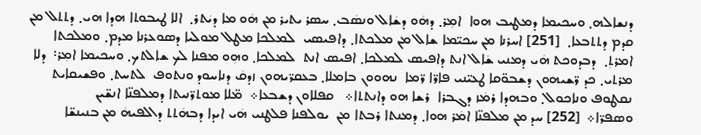ܕܢܫܐܠܗ܂ ܘܚܟܝܡܐ ܕܡܛܝܒ ܗܘܐ  ܐܡܼܪ܂ ܕܗܿܘ ܕܫܿܐܠ ܘܢܣܿܒ܂ ܚܣܪ ܝܬܝܪ ܡܢ ܗܿܘ ܡܐ ܕܝܿܬܪ܂  ܐܠܐ ܛܝܒܘܬܐ ܗܕܐ ܗܝ܂ ܕܬܬܠ ܡܢ ܩܕܡ ܕܬܬܒܥܐ܂  ‍[251] ܐܚܪܢܐ ܡܢ ܚܟܝ̈ܡܐ ܫܐܠ ܡܢ ܡܠܟܬܐ܂ ܕܐܦܝܣܝ  ܠܡܠܟܐ ܡܛܠ ܡܘܠܝܐ ܕܣܘܥܪܢܐ ܡܕܡ܂ ܘܡܠܟܬܐ ܐܡܪܬܼ܂  ܕܒܕܘܟܬ ܗܿܝ ܕܡܢܝ ܫܿܐܠ ܐܢܬ ܕܐܦܝܣ ܠܡܠܟܐ܂ ܐܦܝܣ ܐܢܬ  ܠܡܠܟܐ܂ ܘܗܼܘ ܡܦܢܐ ܠܟ ܫܐܠܬܟ܂ ܘܚܟܝܡܐ ܐܡܼܪ܃  ܕܠܐ ܡܪܬܝ܂ ܟܕ ܪ̈ܫܝܗܘܢ ܕܫܒܘ̈ܩܐ ܛܥܝ̈ܢܝ ܦܐܪ̈ܐ ܪ̈ܡܐ  ܢܗܘܘܢ ܒܐܡܠܐ܂ ܒܥܩܪ̈ܝܗܘܢ ܙܕܩܿ ܕܢܐܚܘܕ ܘܢܬܘܦ  ܠܬܚܬ܂ ܘܦܫܝܩܐܝܬ ܢܩܛܘܦ ܘܢܐܟܘܠ܂ ܘܒܗܕܐ ܪܡܿܙ ܕܓܒܪܐ  ܪܫܐ ܗܘ ܕܐܢܬܬܐ܀   ܩܦܠܐܘܢ ܕܫܒܥܐ܀  ܡ̈ܠܐ ܡܘܬܪ̈ܢܝܬܐ ܕܡܠܦܢ̈ܐ ܐܢܫ̈ܝܢ ܘܣܦܪ̈ܐ܀  ‍[252] ܚܕ ܡܢ ܡܠܦܢ̈ܐ ܐܡܿܪ ܗܘܐ܂ ܕܡܢܬܐ ܪܒܬܐ ܡܢ  ܝܘܠܦܢܐ ܦܠܛܢܝ ܗܿܝ ܐܝܕܐ ܕܒܗܿܬܬ ܕܐܠܦܝܗܿ ܡܢ ܒܢܝܢܫ̈ܐ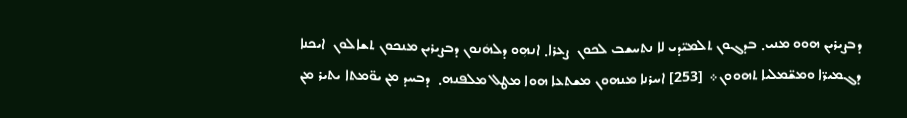ܕܒܨܝܪܝܢ ܗܘܘ ܡܢܝ܂ ܒܕܓܘܢ ܬܠܡܝ̈ܕܝ ܠܐ ܢܬܚܫܒ ܠܟܘܢ  ܨܥܪܐ܂ ܐܢܗܼܘ ܕܠܗܿܢܘܢ ܕܒܨܝܪܝܢ ܡܢܟܘܢ ܬܫܐܠܘܢ  ܐܝܟܢܐ ܕܓܡܝܪ̈ܐ ܘܡܫ̈ܡܠܝܐ ܬܗܘܘܢ܀  ‍[253] ܐܚܪܢܐ ܡܢܗܘܢ ܡܫܬܥܐ ܗܘܐ ܡܛܠ ܡܠܦܢܗ܂  ܕܒܚܕ ܡܢ ܝܘ̈ܡܬܐ ܝܬܝܪ ܡܢ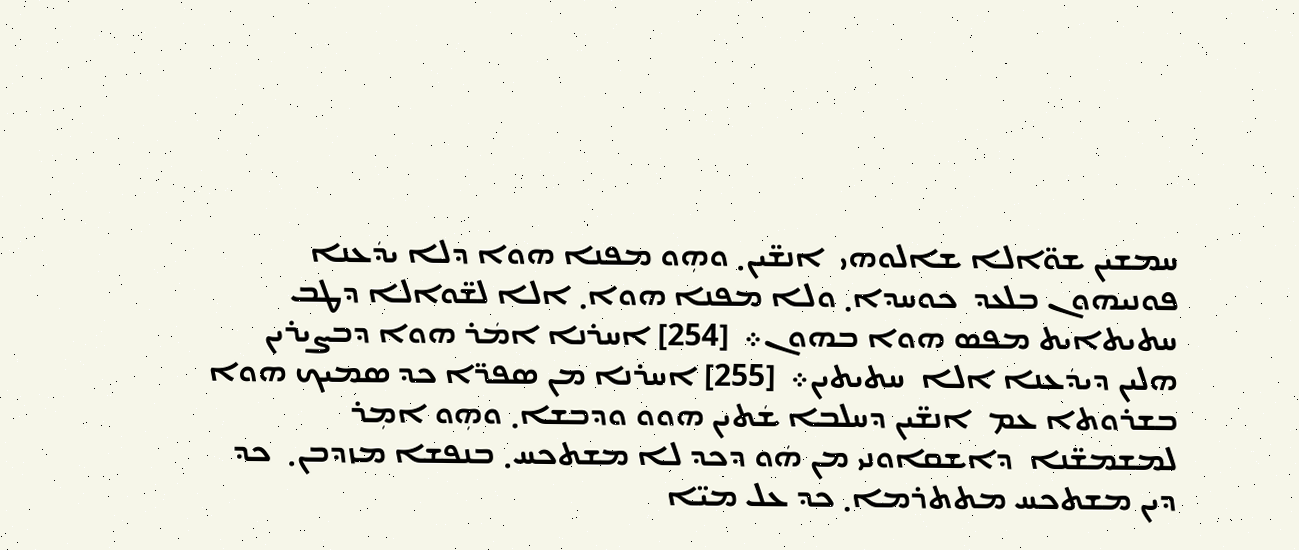ܚܡܫܝܢ ܫܘ̈ܐܠܐ ܫܐܠܘܗܝ  ܐܢܫ̈ܝܢ܂ ܘܗܼܘ ܡܦܢܐ ܗܘܐ ܕܠܐ ܝܕܿܥܢܐ ܦܘܢܝܗܘܢ ܒܠܥܕ  ܟܘܚܕܐ܂ ܘܠܐ ܡܦܢܐ ܗܘܐ܂ ܐܠܐ ܠܫ̈ܘܐܠܐ ܕܛܒ  ܚܬܝܬܐܝܬ ܡܦܣ ܗܘܐ ܒܗܘܢ܀  ‍[254] ܐܚܪܢܐ ܐܡܿܪ ܗܘܐ ܕܒܨܝܪܝܢ ܗܠܝܢ ܕܝܕܿܥܢܐ ܐܠܐ  ܚܬܝܬܝܢ܀  ‍[255] ܐܚܪܢܐ ܡܢ ܣܦܪ̈ܐ ܟܕ ܣܡܝܟ ܗܘܐ ܒܫܪܘܬܐ ܥܡ  ܐܢܫ̈ܝܢ ܕܚܠܒܐ ܫܿܬܝܢ ܗܘܘ ܘܕܒܫܐ܂ ܘܗܼܘ ܐܡܼܪ ܠܡܫܡܫ̈ܢܐ  ܕܐܫܩܐܘܢܝ ܡܢ ܗܿܘ ܕܟܕ ܠܐ ܡܫܬܟܚ܂ ܒܢܦܫܐ ܡܙܕܒܢ܂  ܟܕ ܕܝܢ ܡܫܬܟܚ ܡܬܬܪܡܐ܂ ܟܕ ܥܠ ܡܝ̈ܐ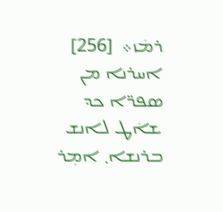ܪܡܿܙ܀  ‍[256] ܐܚܪܢܐ ܡܢ ܣܦܪ̈ܐ ܟܕ ܫܐܿܛ ܠܐܢܫ ܒܪܢܫܐ܂ ܐܡܼܪ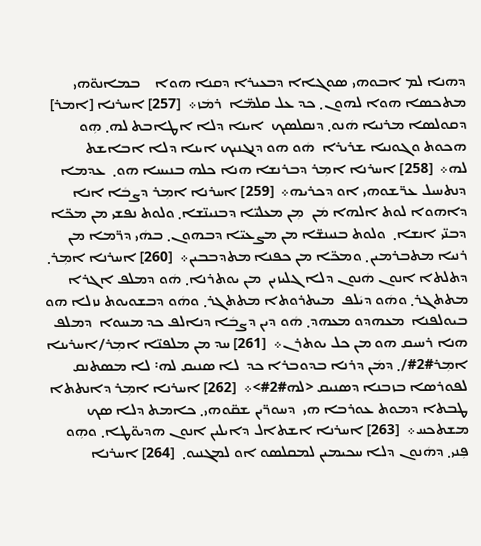ܕܗܢܐ ܠܡ ܐܒܘܗܝ ܣܘܓܐܐ ܕܒܥܝܪܐ ܕܩܢܐ ܗܘܐ    ܒܡܐܢܘ̈ܗܝ ܡܬܟܣܐ ܗܘܐ ܠܗܘܢ܂ ܟܕ ܥܠ ܩܠܡ̈ܐ  ܪܡܿܙ܀  ‍[257] ܐܚܪܢܐ ‍[ܐܡܪ‍] ܕܩܘܠܣܐ ܡܪܢܝܐ ܗܿܢܘ܂ ܕܢܩܠܣܟ  ܐܝܢܐ ܕܠܐ ܐܛܐܒܬ ܠܗ܂ ܗܼܘ ܗܟܘܬ ܘܓܘܢܝܐ ܫܪܝܪܐ  ܗܿܘ ܗܘ ܕܢܓܢܝܟ ܐܝܢܐ ܕܠܐ ܐܒܐܫܬ ܠܗ܀  ‍[258] ܐܚܪܢܐ ܐܡܼܪ ܕܒܪܢܫܐ ܗܢܐ ܟܠܗ ܒܢܝܚܐ ܗܘ܂  ܥܕܡܐ ܕܢܬܚܝܠ ܥܪ̈ܫܘܗܝ ܐܘ ܕܟܪܝܗ܀  ‍[259] ܐܚܪܢܐ ܐܡܼܪ ܕܨܒܿܐ ܐܢܐ ܕܐܗܘܐ ܠܘܬ ܐܠܗܐ ܡܿܢ  ܡܼܢ ܡܥܠܝ̈ܐ ܕܒܢܝܢ̈ܫܐ܂ ܘܠܘܬ ܢܦܫܝ ܡܢ ܡܟ̈ܐ ܕܒܢ̈ܝ ܐܢܫܐ܂  ܘܠܘܬ ܒܢܝܢܫ̈ܐ ܡܢ ܡܨܥܝ̈ܐ ܕܒܗܘܢ܂ ܒܗܿܝ ܕܪ̈ܡܐ ܡܢ  ܪܢܝܐ ܡܬܒܪܡܝܢ܂ ܘܡܟ̈ܐ ܡܢ ܟܦܢܐ ܡܬܕܒܒܝܢ܀  ‍[260] ܐܚܪܢܐ ܐܡܼܪ܂ ܕܬܠܬܐ ܐܢܘܢ ܗܿܢܘܢ ܕܠܐ ܓܠܝܙܝܢ  ܡܢ ܝܘܬܪܢܐ܂ ܗܿܘ ܕܡܠܦ ܐܓܪܐ ܡܬܬܓܪ܂ ܘܗܿܘ ܕܝܿܠܦ  ܡܝܬܪܘܬܐ ܡܬܬܓܪ܂ ܘܗܿܘ ܕܒܫܘܝܘܬ ܢܙܠܐ ܗܘ ܒܝܘܠܦܢܐ  ܡܥܗܕܘ ܡܥܗܕ܂ ܗܿܘ ܕܝܢ ܕܨܒܿܐ ܕܢܐܠܦ ܟܕ ܡܚܘܐ  ܕܡܠܦ ܗܢܐ ܪܚܝܩ ܗܘ ܡܢ ܟܠ ܝܘܬܪܢ܀  ‍[261] ܚܕ ܡܢ ܡܠܦܢ̈ܐ ܐܡܼܪ/ܐܚܪܝܢܐ ܐܡܼܪ#2#/܂ ܕܡܿܢ ܕܪܢܐ ܒܕܘܒܪܐ ܟܕ  ܠܐ ܣܢܝܩ ܠܗ܃ ܠܐ ܡܣܬܢܩ ܠܦܘܪܣܐ ܒܙܒܢܐ ܕܣܢܝܩ ‍<ܠܗ#2#>܀  ‍[262] ܐܚܪܢܐ ܐܡܼܪ ܕܐܢܬܬܐ ܛܒܬܐ ܕܡܘܬ ܥܘܪܒܐ ܗܝ  ܕܚܘܪ̈ܝܢ ܫܩ̈ܘܗܝ܂ ܟܐܡܬ ܕܠܐ ܣܟ ܡܫܬܟܚ܀  ‍[263] ܐܚܪܢܐ ܐܫܬܐܠ ܕܐܝܠܝܢ ܐܢܘܢ ܗܕܝܘ̈ܛܐ܂ ܘܗܼܘ  ܦܼܢܝ܂ ܕܗܿܢܘܢ ܕܠܐ ܚܟܝܡܝܢ ܠܡܩܠܣܘ ܐܘ ܠܡܓܢܝܘ܂  ‍[264] ܐܚܪܢܐ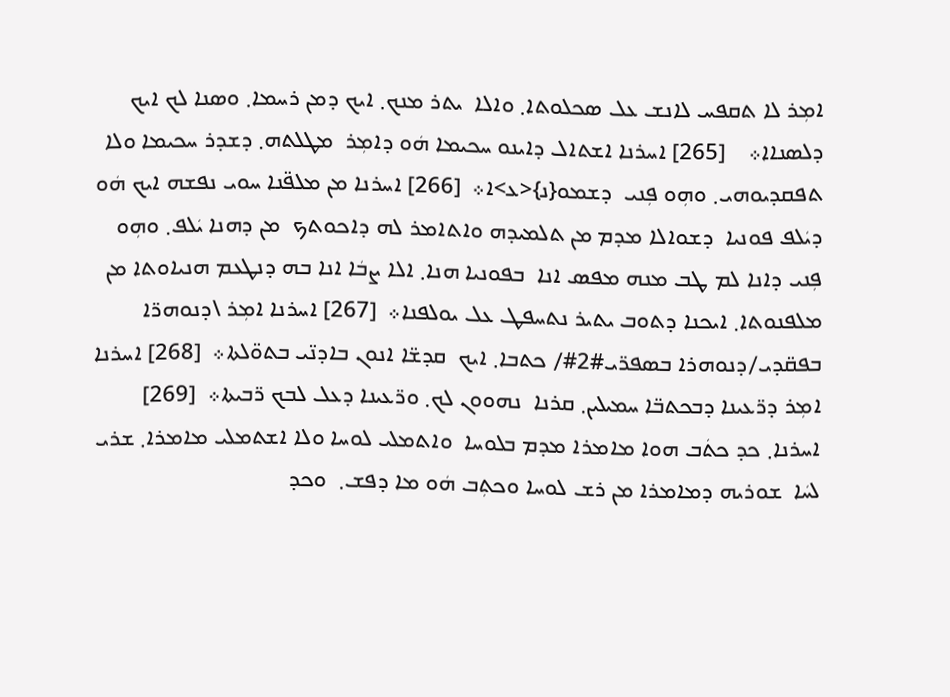ܐܡܼܪ ܠܐ ܬܩܦܚ ܠܐܢܫ ܥܠ ܣܟܠܘܬܐ܂ ܘܐܠܐ  ܝܬܪ ܡܢܟ܂ ܐܝܟ ܕܡܢ ܪܚܡܐ܂ ܘܣܢܐ ܠܟ ܐܝܟ ܕܠܣܢܐܐ܀    ‍[265] ܐܚܪܢܐ ܐܫܬܐܠ ܕܐܝܢܘ ܚܟܝܡܐ ܗܿܘ ܕܐܡܼܪ  ܡܛܠܬܗ܂ ܕܫܕܪ ܚܟܝܡܐ ܘܠܐ ܬܦܩܕܝܘܗܝ܂ ܘܗܼܘ ܦܼܢܝ  ܕܫܡܘ‍{ܢ‍}<ܥ‍>ܐ܀  ‍[266] ܐܚܪܢܐ ܡܢ ܡܠܦ̈ܢܐ ܚܘܝ ܢܦܫܗ ܐܝܟ ܗܿܘ ܕܝܿܠܦ ܦܘܢܝܐ  ܕܫܘܐܠܐ ܡܕܡ ܡܢ ܬܠܡܝܕܗ ܘܐܬܐܡܪ ܠܗ ܕܐܟܘܬܟ  ܡܢ ܕܗܢܐ ܝܿܠܦ܂ ܘܗܼܘ ܦܼܢܝ ܕܐܢܐ ܠܡ ܛܒ ܡܢܗ ܡܦܣ ܐܢܐ  ܒܦܘܢܝܐ ܗܢܐ܂ ܐܠܐ ܨܒܿܐ ܐܢܐ ܒܗ ܕܢܛܥܡ ܗܢܝܐܘܬܐ ܡܢ  ܡܠܦܢܘܬܐ܂ ܐܝܟܢܐ ܕܬܘܒ ܝܬܝܪ ܢܬܚܦܛ ܥܠ ܝܘܠܦܢܐ܀  ‍[267] ܐܚܪܢܐ ܐܡܼܪ \ܕܢܘܗܪ̈ܐ ܒܦܩ̈ܕܝ/ܕܢܘܗܪܐ ܒܣܦܪ̈ܝ#2#/ ܟܬܒܐ܂ ܐܝܟ  ܩܕܫ̈ܐ ܐܢܘܢ ܒܐܕܢ̈ܝ ܒܬܘ̈ܠܬܐ܀  ‍[268] ܐܚܪܢܐ ܐܡܼܪ ܕܪ̈ܥܝܢܐ ܕܒܟܬܒ̈ܐ ܚܡܝܠܝܢ܂ ܩܪܢܐ  ܢܗܘܘܢ ܠܟ܂ ܘܪ̈ܥܝܢܐ ܕܥܠ ܠܒܟ ܪ̈ܒܝܬܐ܀  ‍[269] ܐܚܪܢܐ܂ ܟܕ ܟܬܿܒ ܗܘܐ ܡܐܡܪܐ ܡܕܡ ܒܠܘܚܐ  ܘܐܬܡܠܝ ܠܘܚܐ ܘܠܐ ܐܫܬܡܠܝ ܡܐܡܪܐ܂ ܫܪܝ ܠܚܿܐ  ܫܘܪܝܗ ܕܡܐܡܪܐ ܡܢ ܪܫ ܠܘܚܐ ܘܟܬܼܒ ܗܿܘ ܡܐ ܕܦܫ܂  ܘܟܕ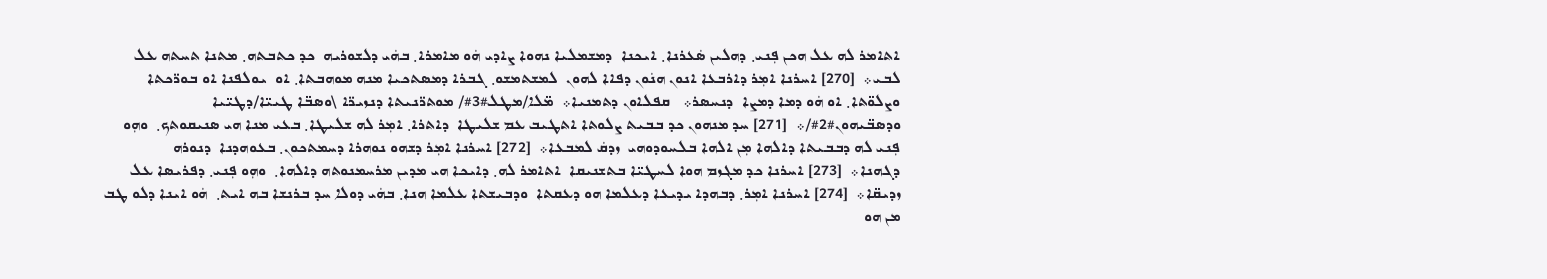ܐܬܐܡܪ ܠܗ ܥܠ ܗܟܢ ܦܼܢܝ܂ ܕܗܠܝܢ ܣܿܥܪܢܐ܂ ܐܝܟܢܐ  ܕܡܫܡܠܝܐ ܢܗܘܐ ܨܐܕܝ ܗܿܘ ܡܐܡܪܐ܂ ܒܗܿܝ ܕܠܫܘܪܝܗ  ܟܕ ܟܬܒܬܗ܂ ܡܬܢܐ ܬܚܬܗ ܥܠ ܠܒܝ܀  ‍[270] ܐܚܪܢܐ ܐܡܼܪ ܕܐܪܒܥܐ ܐܢܘܢ ܗܢܿܘܢ ܕܦܐܐ ܠܗܘܢ  ܠܡܫܬܡܫܘ܂ ܓܒܪܐ ܕܡܣܬܟܝܐ ܡܢܗ ܡܘܗܒܬܐ܂ ܐܘ  ܝܘܠܦܢܐ ܐܘ ܒܘܪ̈ܟܬܐ ܘܨܠܘ̈ܬܐ܂ ܐܘ ܗܿܘ ܕܡܐ ܕܡܨܐ  ܕܢܚܣܪ܀   ܩܦܠܐܘܢ ܕܬܡܢܝܐ܀  ܡ̈ܠܐ/ܡܛܠ#3#/ ܡܘܬܪ̈ܢܝܬܐ ܕܢܙܝܪ̈ܐ \ܘܣܒ̈ܐ ܛܝܝ̈ܐ/ܕܛܝ̈ܝܐ ܘܕܣܒ̈ܝܗܘܢ#2#/܀  ‍[271] ܚܕ ܡܢܗܘܢ ܟܕ ܒܒܝܬ ܨܠܘܬܐ ܐܬܛܝܒ ܥܡ ܫܠܝܛܐ  ܕܐܬܪܐ܂ ܐܡܼܪ ܠܗ ܫܠܝܛܐ܂ ܒܥܝ ܡܢܐ ܗܝ ܣܢܝܩܘܬܟ܂  ܘܗܼܘ ܦܼܢܝ ܠܗ ܕܒܒܝܬܐ ܕܐܠܗܐ ܡܼܢ ܐܠܗܐ ܒܠܚܘܕܘܗܝ  ܙܕܩܿ ܠܡܒܥܐ܀  ‍[272] ܐܚܪܢܐ ܐܡܼܪ ܕܫܗܘ ܢܘܗܪܐ ܕܚܡܬܟܘܢ܂ ܒܥܘܗܕܢܐ  ܕܢܘܪܗ ܕܓܗܢܐ܀  ‍[273] ܐܚܪܢܐ ܟܕ ܡܓܙܡ ܗܘܐ ܠܚܛܝ̈ܐ ܒܬܫܢܝܩܐ  ܐܬܐܡܪ ܠܗ܂ ܕܐܝܟܐ ܗܝ ܡܕܝܢ ܡܪܚܡܢܘܬܗ ܕܐܠܗܐ܂  ܘܗܼܘ ܦܼܢܝ܂ ܕܦܪܝܣܐ ܥܠ ܙܕܝܩ̈ܐ܀  ‍[274] ܐܚܪܢܐ ܐܡܼܪ܂ ܕܒܗܕܐ ܝܕܝܥܐ ܕܥܠܡܐ ܗܘ ܕܥܩܬܐ  ܘܕܒܝܫܬܐ ܥܠܡܐ ܗܢܐ܂ ܒܗܿܝ ܕܘܠܐ ܚܕ ܒܪܢܫܐ ܒܗ ܐܝܬ܂  ܗܿܘ ܐܝܢܐ ܕܠܘ ܛܒ ܡܢ ܗܘ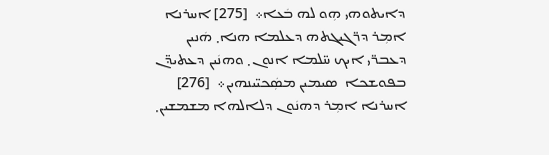ܕܐܝܬܘܗܝ ܗܼܘ ܠܗ ܒܿܥܐ܀  ‍[275] ܐܚܪܢܐ ܐܡܼܪ ܕܪ̈ܓܝܓܬܗ ܕܥܠܡܐ ܗܢܐ܂ ܗܿܢܝܢ  ܕܥܒܪ̈ܝ ܐܝܟ ܚ̈ܠܡܐ ܐܢܘܢ܂ ܘܗܢܿܝܢ ܕܥܬܝܕ̈ܢ ܒܦܘܫܟܐ  ܣܝܡܝܢ ܡܣܲܟܝ̈ܝܢܗܝܢ܀  ‍[276] ܐܚܪܢܐ ܐܡܼܪ ܕܗܢܿܘܢ ܕܠܐܠܗܐ ܡܫܡܫܝܢ܂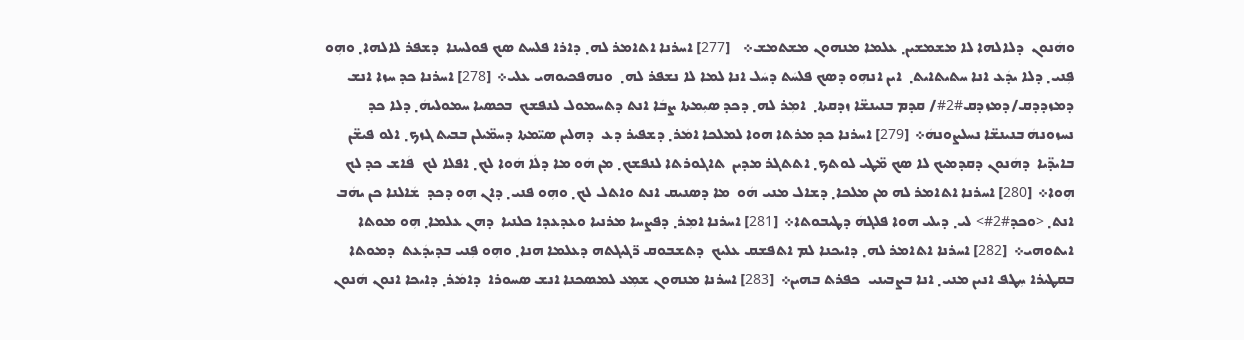ܘܗܿܢܘܢ  ܕܠܐܠܗܐ ܠܐ ܡܫܡܫܝܢ܂ ܥܠܡܐ ܡܢܗܘܢ ܡܫܬܡܫ܀    ‍[277] ܐܚܪܢܐ ܐܬܐܡܪ ܠܗ܂ ܕܐܪܐ ܦܠܚܬ ܣܟ ܦܘܠܚܢܐ  ܕܫܦܪ ܠܐܠܗܐ܂ ܘܗܼܘ ܦܼܢܝ܂ ܕܠܐ ܝܕܿܥ ܐܢܐ ܚܬܝܬܐܝܬ܂  ܐܝܢ ܐܢܗܼܘ ܕܣܟ ܦܠܚܿܬ ܕܚܿܠ ܐܢܐ ܠܡܐ ܠܐ ܢܫܦܪ ܠܗ܂  ܘܢܗܦܟܝܘܗܝ ܥܠܝ܀  ‍[278] ܐܚܪܢܐ ܟܕ ܚܙܐ ܐܢܫ ܕܡܙܕܕܩ/ܕܡܙܕܩ#2#/ ܩܕܡ ܒܢܝܢܫ̈ܐ ܙܕܩܬܐ܂  ܐܡܼܪ ܠܗ܂ ܕܟܕ ܣܝܼܡܬܐ ܨܒܿܐ ܐܢܬ ܕܬܚܡܘܠ ܠܢܦܫܟ  ܒܟܣܝܐ ܚܡܘܠܝܗܿ܂ ܕܠܐ ܟܕ ܢܚܙܘܢܗܿ ܒܢܝܢܫ̈ܐ ܢܚܠܨܘܢܗܿ܀  ‍[279] ܐܚܪܢܐ ܟܕ ܡܪܬܐ ܗܘܐ ܠܡܠܟܐ ܐܡܿܪ܂ ܕܫܦܝܪ ܕܥ  ܕܗܠܝܢ ܣܝ̈ܡܬܐ ܕܚܡ̈ܝܠܢ ܒܒܝܬ ܓܙܟ܂ ܐܠܘ ܦܝܫ̈ܢ ܒܐܝܕ̈ܝܐ  ܕܗܿܢܘܢ ܕܩܕܡܝܟ ܠܐ ܣܟ ܡ̈ܛܝ ܠܘܬܟ܂ ܐܬܬܓܪ ܡܕܝܢ  ܬܐܓܘܪܬܐ ܠܢܦܫܟ܂ ܡܢ ܗܿܘ ܡܐ ܕܠܿܐ ܗܿܘܐ ܠܟ܂ ܐܦܠܐ ܠܟ  ܦܿܐܫ ܟܕ ܠܟ ܗܼܘܐ܀  ‍[280] ܐܚܪܢܐ ܐܬܐܡܪ ܠܗ ܡܢ ܡܠܟܐ܂ ܕܫܐܠ ܡܢܝ ܗܿܘ  ܡܐ ܕܣܢܝܩ ܐܢܬ ܘܐܬܠ ܠܟ܂ ܘܗܼܘ ܦܢܝ܂ ܕܐܢ ܗܼܘ ܕܟܕ  ܫܿܐܠܢܐ ܟܢ ܝܗܿܒ ܐܢܬ܂ ‍<ܘܟܕ#2#> ܠܝ܂ ܕܝܠܝ ܗܘܐ ܦܠܓܗܿ ܕܛܝܒܘܬܐ܀  ‍[281] ܐܚܪܢܐ ܐܡܼܪ܂ ܕܦܨܚܐ ܡܪܢܝܐ ܘܥܕܥܕܐ ܟܠܢܝܐ  ܕܗܢ ܥܠܡܐ܂ ܗܼܘ ܡܘܬܐ ܐܝܬܘܗܝ܀  ‍[282] ܐܚܪܢܐ ܐܬܐܡܪ ܠܗ܂ ܕܐܝܟܢܐ ܠܡ ܐܬܦܫܩ ܥܠܝܟ  ܕܬܫܒܘܩ ܪ̈ܓܝܓܬܗ ܕܥܠܡܐ ܗܢܐ܂ ܘܗܼܘ ܦܼܢܝ ܒܕܝܕܿܥܬ  ܕܡܘܬܐ ܒܩܛܝܪܐ ܚܼܛܦ ܐܢܝܢ ܡܢܝ܂ ܐܢܐ ܒܨܒܝܢܝ  ܟܦܪܬ ܒܗܝܢ܀  ‍[283] ܐܚܪܢܐ ܡܢܗܘܢ ܫܡܼܥ ܠܡܣܟܢܐ ܐܢܫ ܣܚܘܪܐ  ܕܐܡܿܪ܂ ܕܐܝܟܐ ܐܢܘܢ ܗܿܢܘܢ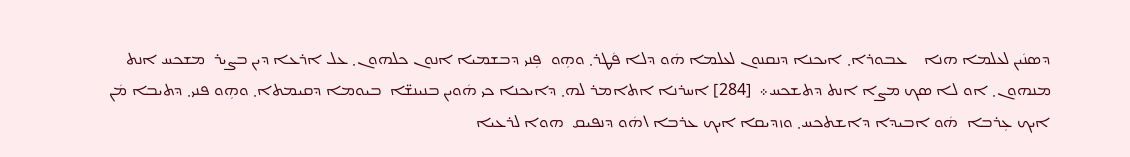ܕܣܢܿܝܢ ܠܥܠܡܐ ܗܢܐ    ܥܒܘܪܐ܂ ܐܝܟܢܐ ܕܢܩܢܘܢ ܠܥܠܡܐ ܗܿܘ ܕܠܐ ܦܿܛܪ܂ ܘܗܼܘ  ܦܼܢܝ ܕܒܫܡܝܐ ܐܢܘܢ ܟܠܗܘܢ܂ ܥܠ ܐܪܥܐ ܕܝܢ ܒܨܝܪ  ܡܫܟܚ ܐܢܬ ܡܢܗܘܢ܂ ܐܘ ܠܐ ܣܟ ܡܨܐ ܐܢܬ ܕܬܫܟܚ܀  ‍[284] ܐܚܪܢܐ ܐܬܐܡܪ ܠܗ܂ ܕܐܝܟܢܐ ܟܝ ܗܿܘܝܢ ܒܢܝܢܫ̈ܐ  ܒܝܘܡܐ ܕܩܝܡܬܐ܂ ܘܗܼܘ ܦܢܝ܂ ܕܬܝܒܐ ܡܿܢ ܐܝܟ ܥܼܪܒܐ  ܗܿܘ ܐܒܝܕܐ ܕܐܫܬܟܚ܂ ܘܙܕܝܩܐ ܐܝܟ ܥܪܒܐ \ܗܿܘ ܕܢܦܝܩ  ܗܘܐ ܠܪܥܝܐ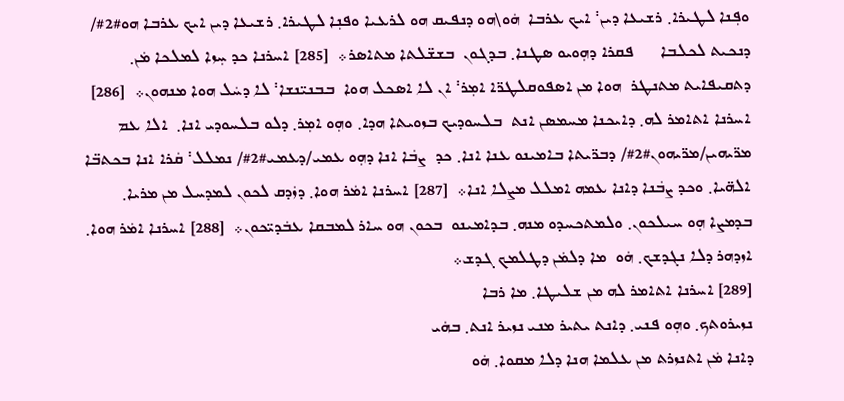ܘܦܼܢܐ ܠܛܝܪܐ܂ ܪܫܝܥܐ ܕܝܢ܃ ܐܝܟ ܥܪܒܐ  ܗܿܘ\ܗܘ ܕܢܦܝܩ ܗܘ ܠܪܥܝܐ ܘܦܢܼܐ ܠܛܝܪܐ܂ ܪܫܝܥܐ ܕܝܢ ܐܝܟ ܥܪܒܐ ܗܘ#2#/ ܕܢܟܝܬ ܠܟܠܒܐ      ܦܩܪܐ ܕܗܼܘܝܘ ܣܛܢܐ܂ ܒܕܓܘܢ  ܒܫܫ̈ܠܬܐ ܡܬܐܣܪ܀  ‍[285] ܐܚܪܢܐ ܟܕ ܚܼܙܐ ܠܡܠܟܐ ܡܿܢ܂ ܕܬܩܝܦܐܝܬ ܡܬܢܛܪ  ܗܘܐ ܡܢ ܐܣܦܘܩܠܛܪ̈ܐ ܐܡܼܪ܃ ܐܢ ܠܐ ܐܣܟܠ ܗܘܐ  ܒܒܢܝ̈ܢܫܐ܃ ܠܐ ܕܚܿܠ ܗܘܐ ܡܢܗܘܢ܀  ‍[286] ܐܚܪܢܐ ܐܬܐܡܪ ܠܗ܂ ܕܐܝܟܢܐ ܡܚܡܣܢ ܐܢܬ  ܒܠܚܘܕܝܟ ܒܙܘܝܬܐ ܗܕܐ܂ ܘܗܼܘ ܐܡܼܪ܂ ܕܠܘ ܒܠܚܘܕܝ ܐܢܐ܂  ܐܠܐ ܥܡ ܡܪ̈ܝܗܝܢ/ܡܪ̈ܝܗܘܢ#2#/ ܕܒܪ̈ܝܬܐ ܒܐܡܝܢܘ ܥܢܐ ܐܢܐ܂ ܟܕ  ܨܒܿܐ ܐܢܐ ܕܗܼܘ ܥܡܝ/ܕܥܡܝ#2#/ ܢܡܠܠ܃ ܩܿܪܐ ܐܢܐ ܒܟܬܒ̈ܐ  ܐܠܗ̈ܝܐ܂ ܘܟܕ ܨܒܿܢܐ ܕܐܢܐ ܥܡܗ ܐܡܠܠ ܡܨܠܐ ܐܢܐ܀  ‍[287] ܐܚܪܢܐ ܐܡܿܪ ܗܘܐ܂ ܕܙܿܕܩ ܠܟܘܢ ܠܡܕܚܠ ܡܢ ܡܪܝܐ܂  ܒܕܡܨܐ ܗܼܘ ܚܝܠܟܘܢ܂ ܘܠܡܬܟܚܕܘ ܡܢܗ܂ ܒܕܐܡܝܢܘ  ܒܟܘܢ ܗܘ ܚܐܪ ܠܡܒܩܐ ܥܒܿܕܝ̈ܟܘܢ܀  ‍[288] ܐܚܪܢܐ ܐܡܿܪ ܗܘܐ܂ ܐܙܕܗܪ ܕܠܐ ܢܓܕܫܟ܂ ܗܿܘ  ܡܐ ܕܠܡܿܢ ܕܛܠܡܟ ܓܕܫ܀
[289] ܐܚܪܢܐ ܐܬܐܡܪ ܠܗ ܡܢ ܫܠܝܛܐ܂ ܡܐ ܪܒܐ
ܢܙܝܪܘܬܟ܂ ܘܗܼܘ ܦܢܝ܂ ܕܐܢܬ ܝܬܝܪ ܡܢܝ ܢܙܝܪ ܐܢܬ܂ ܒܗܿܝ
ܕܐܢܐ ܡܿܢ ܐܬܢܙܪܬ ܡܢ ܥܠܡܐ ܗܢܐ ܕܠܐ ܡܩܘܐ܂ ܗܿܘ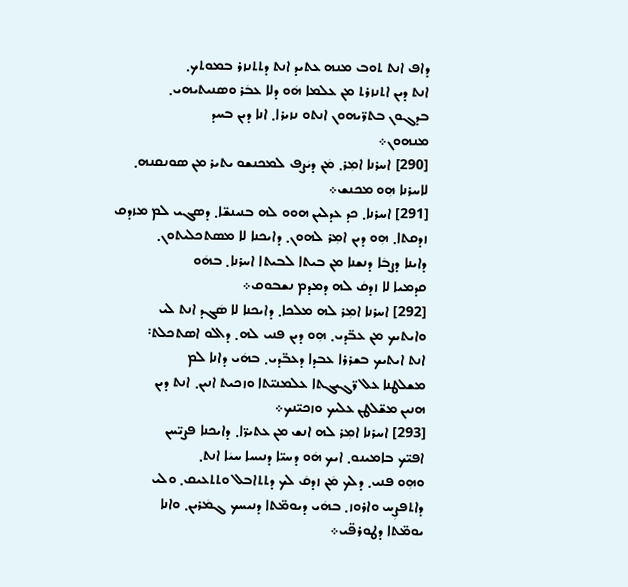ܕܐܦ ܐܢܬ ܬܘܒ ܡܢܗ ܥܬܝܕ ܐܢܬ ܕܬܬܢܙܪ ܒܡܘܬܟ܂
ܐܢܬ ܕܝܢ ܐܬܢܙܪܬ ܡܢ ܥܠܡܐ ܗܿܘ ܕܠܐ ܥܒܿܪ ܘܣܢܝܬܝܗܝ܂
ܒܕܓܘܢ ܒܬܪ̈ܝܗܘܢ ܐܢܬܘ ܢܙܝܪܐ܂ ܐܢܐ ܕܝܢ ܒܚܕ
ܡܢܗܘܢ܀
[290] ܐܚܪܢܐ ܐܡܼܪ܂ ܡܿܢ ܕܝܿܨܦ ܠܡܟܢܫܘ ܝܬܝܪ ܡܢ ܣܘܢܩܢܗ܂
ܠܐܚܪܢܐ ܗܼܘ ܡܟܢܫ܀
[291] ܐܚܪܢܐ܂ ܟܕ ܥܕܠܝܢ ܗܘܘ ܠܗ ܒܢܝܢܫ̈ܐ܂ ܕܣܓܝ ܠܡ ܡܙܕܩ
ܙܕܩܬܐ܂ ܗܼܘ ܕܝܢ ܐܡܼܪ ܠܗܘܢ܂ ܕܐܝܟܢܐ ܠܐ ܡܣܬܟܠܝܬܘܢ܂
ܕܐܝܢܐ ܕܨܒܿܐ ܕܢܫܢܐ ܡܢ ܒܝܬܐ ܠܒܝܬܐ ܐܚܪܢܐ܂ ܒܗܿܘ
ܩܕܡܝܐ ܠܐ ܙܕܩܿ ܠܗ ܕܡܕܡ ܢܫܒܘܩ܀
[292] ܐܚܪܢܐ ܐܡܼܪ ܠܗ ܡܠܟܐ܂ ܕܐܝܟܢܐ ܠܐ ܣܿܓܕ ܐܢܬ ܠܝ
ܘܐܝܬܝܟ ܡܢ ܥܒ̈ܕܝ܂ ܗܼܘ ܕܝܢ ܦܢܝ ܠܗ܂ ܕܐܠܘ ܐܣܬܟܠܬ܃
ܐܢܬ ܐܝܬܝܟ ܒܫܪܪܐ ܥܒܕܐ ܕܥܒ̈ܕܝ܂ ܒܗܿܝ ܕܐܢܐ ܠܡ
ܡܫܠܛܢܐ ܥܠ ܪ̈ܓܝܓܬܐ ܥܠܡܢܝ̈ܬܐ ܘܙܟܝܬ ܐܢܝܢ܂ ܐܢܬ ܕܝܢ
ܗܢܝܢ ܡܫ̈ܠܛܢ ܥܠܝܟ ܘܙܟܝ̈ܢܟ܀
[293] ܐܚܪܢܐ ܐܡܼܪ ܠܗ ܐܢܫ ܡܢ ܥܬܝܪ̈ܐ܂ ܕܐܝܟܢܐ ܦܨܝ̈ܚܢ
ܐܦܝ̈ܟ ܒܐܡܝܢܘ܂ ܐܝܟ ܗܿܘ ܕܚܝ̈ܐ ܕܢܝܚܐ ܚܝܿܐ ܐܢܬ܂
ܘܗܼܘ ܦܢܝ܂ ܕܠܟ ܡܿܢ ܙܕܩܿ ܠܟ ܕܬܬܐܒܠ ܘܬܬܥܝܩ܂ ܘܠܝ
ܕܐܬܦܨܼܚ ܘܐܪܘܙ܂ ܒܗܿܝ ܕܝܘܡ̈ܬܐ ܕܢܝܚܟ ܓܡܿܪܝܢ܂ ܘܐܢܐ
ܝܘܡ̈ܬܐ ܕܛܘܪܦ̈ܝ܀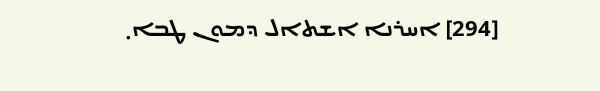[294] ܐܚܪܢܐ ܐܫܬܐܠ ܕܡܘܢ ܛܒܐ܂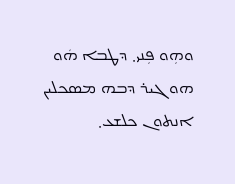ܘܗܼܘ ܦܼܢܝ܂ ܕܛܒܐ ܗܿܘ
ܗܘ ܓܝܪ ܕܒܗ ܡܣܟܠܝܢ ܐܢܬܘܢ ܟܠܫܥ܂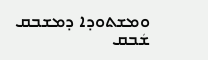ܘܡܫܬܘܕܐ ܕܡܫܒܩ
ܫܿܒܩ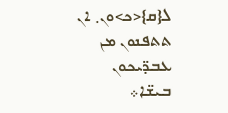ܠ‍{ܩ‍}<ܟ‍>ܘܢ܂ ܐܢ ܬܬܦܢܘܢ ܡܢ ܥܒܕ̈ܝܟܘܢ ܒܝܫ̈ܐ܀